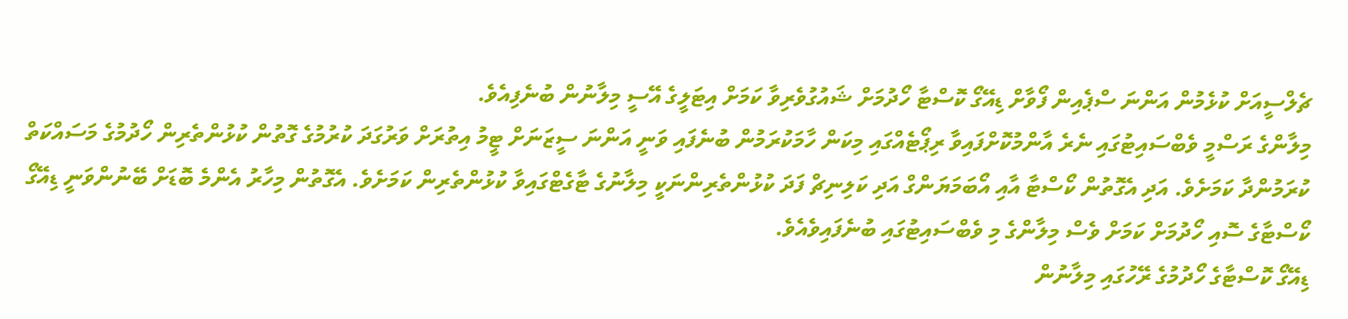ޗެލްސީއަށް ކުޅެމުން އަންނަ ސްޕެއިން ފޯވާށް ޑިއޭގޯ ކޮސްޓާ ހޯދުމަށް ޝައުގުވެރިވާ ކަމަށް އިޓަލީގެ އޭސީ މިލާނުން ބުނެފިއެވެ.
މިލާންގެ ރަސްމީ ވެބްސައިޓުގައި ނެރެ އާންމުކޮށްފައިވާ ރިޕޯޓެއްގައި މިކަން ހާމަކުރަމުން ބުނެފައި ވަނީ އަންނަ ސީޒަނަށް ޓީމު އިތުރަށް ވަރުގަދަ ކުރުމުގެ ގޮތުން ކުޅުންތެރިން ހޯދުމުގެ މަސައްކަތް ކުރަމުންދާ ކަމަށެވެ. އަދި އެގޮތުން ކޯސްޓާ އާއި އޯބަމަޔަންގް އަދި ކަލިނިޗް ފަދަ ކުޅުންތެރިންނަކީ މިލާނުގެ ޓާގެޓްގައިވާ ކުޅުންތެރިން ކަމަށެވެ. އެގޮތުން މިހާރު އެންމެ ބޮޑަށް ބޭނުންވަނީ ޑިއޭގޯ ކޯސްޓާގެ ސޮއި ހޯދުމަށް ކަމަށް ވެސް މިލާންގެ މި ވެބްސައިޓުގައި ބުނެފައިވެއެވެ.
ޑިއޭގޯ ކޮސްޓާގެ ހޯދުމުގެ ރޭހުގައި މިލާނުން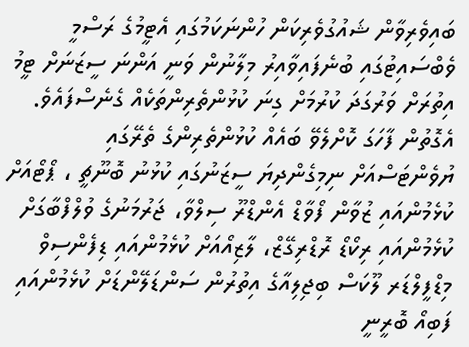ބައިވެރިވާން ޝައުގުވެރިކަން ހުންނަކަމުގައި އެޓީމުގެ ރަސްމީ ވެބްސައިޓުގައި ބުނެފައިވާއިރު މިލާނުން ވަނީ އަންނަ ސީޒަނަށް ޓީމު އިތުރަށް ވަރުގަދަ ކުރުމަށް ގިނަ ކުޅުންތެރިންތަކެއް ގެނެސްފައެވެ. އެގޮތުން ފާހަގަ ކޮށްލެވޭ ބައެއް ކުޅުންތެރިންގެ ތެރޭގައި ޔުވެންޓަސްއަށް ނިމިގެންދިޔަ ސީޒަނުގައި ކުޅުނު ބޮނޫޗީ ، ޕޯޓޯއަށް ކުޅެމުންއައި ޒުވާން ފޯވާޑް އެންޑްރޫ ސިލްވާ، ޖަރުމަނުގެ ވުލްފްބާގަށް ކުޅެމުންއައި ރިކޯޑޯ ރޮޑްރިގޭޒް، ލާޒިއޯއަށް ކުޅެމުންއައި ޑިފެންސިވް މިޑްފީލްޑަރ ލޫކަސް ބިޖިލިއާގެ އިތުރުން ސަންޑަލޭންޑަށް ކުޅެމުންއައި ފަބިއޯ ބޮރީނީ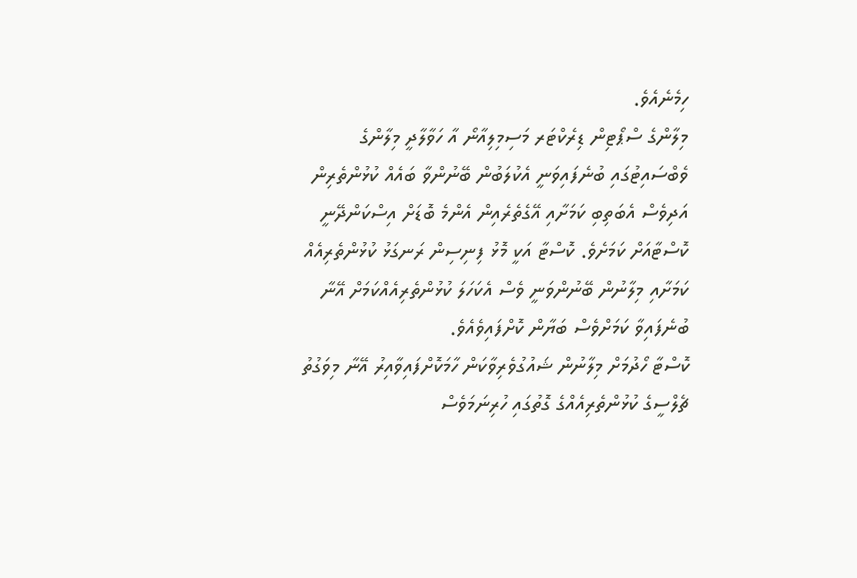ހިމެނެއެވެ.
މިލާންގެ ސްޕޯޓިން ޑިރެކްޓަރ މަސިމިލިއާނޯ އާ ހަވާލާދީ މިލާންގެ ވެބްސައިޓުގައި ބުނެފައިވަނީ އެކުލަބުން ބޭނުންވާ ބައެއް ކުޅުންތެރިން އަދިވެސް އެބަތިބި ކަމަށާއި އޭގެތެރެއިން އެންމެ ބޮޑަށް އިސްކަންދޭނީ ކޮސްޓާއަށް ކަމަށެވެ. ކޮސްޓާ އަކީ މޮޅު ފިނިސިން ރަނގަޅު ކުޅުންތެރިއެއް ކަމަށާއި މިލާނުން ބޭނުންވަނީ ވެސް އެކަހަލަ ކުޅުންތެރިއެއްކަމަށް އޭނާ ބުނެފައިވާ ކަމަށްވެސް ބަޔާން ކޮށްފައިވެއެވެ.
ކޮސްޓާ ހޯދުމަށް މިލާނުން ޝައުގުވެރިވާކަން ހާމަކޮށްފައިވާއިރު އޭނާ މިވަގުތު ޗެލްސީގެ ކުޅުންތެރިއެއްގެ ގޮތުގައި ހުރިނަމަވެސް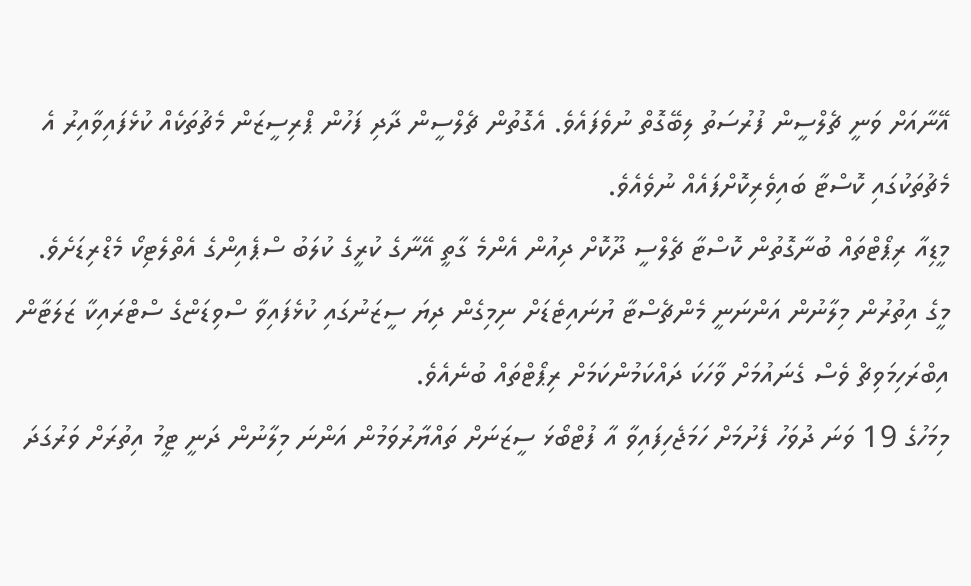އޭނާއަށް ވަނީ ޗެލްސީން ފުރުސަތު ލިބޭގޮތް ނުވެފައެވެ. އެގޮތުން ޗެލްސީން ދާދި ފަހުން ޕްރިސީޒަން މެޗުތަކެއް ކުޅެފައިވާއިރު އެ މެޗުތަކުގައި ކޮސްޓާ ބައިވެރިކޮށްފައެއް ނުވެއެވެ.
މީޑިއާ ރިޕޯޓްތައް ބުނާގޮތުން ކޮސްޓާ ޗެލްސީ ދޫކޮށް ދިއުން އެންމެ ގާތީ އޭނާގެ ކުރީގެ ކުލަބު ސްޕެއިންގެ އެތްލެޓިކޯ މެޑްރިޑަށެވެ.
މީގެ އިތުރުން މިލާނުން އަންނަނީ މެންޗެސްޓާ ޔުނައިޓެޑަށް ނިމިގެން ދިޔަ ސީޒަނުގައި ކުޅެފައިވާ ސްވިޑަޏްގެ ސްޓްރައިކާ ޒަލަޓާން އިބްރަހިމަވިޗް ވެސް ގެނައުމަށް ވާހަކަ ދައްކަމުންކަމަށް ރިޕޯޓްތައް ބުނެއެވެ.
މިމަހުގެ 19 ވަނަ ދުވަހު ފެށުމަށް ހަމަޖެހިފައިވާ އާ ފުޓްބޯޅަ ސީޒަނަށް ތައްޔާރުވަމުން އަންނަ މިލާނުން ދަނީ ޓީމު އިތުރަށް ވަރުގަދަ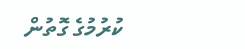ކުރުމުގެ ގޮތުން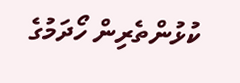ކުޅުންތެރިން ހޯދަމުގެ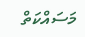މަސައްކަތް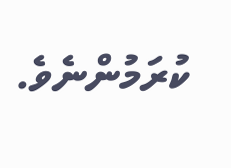ކުރަމުންނެވެ.